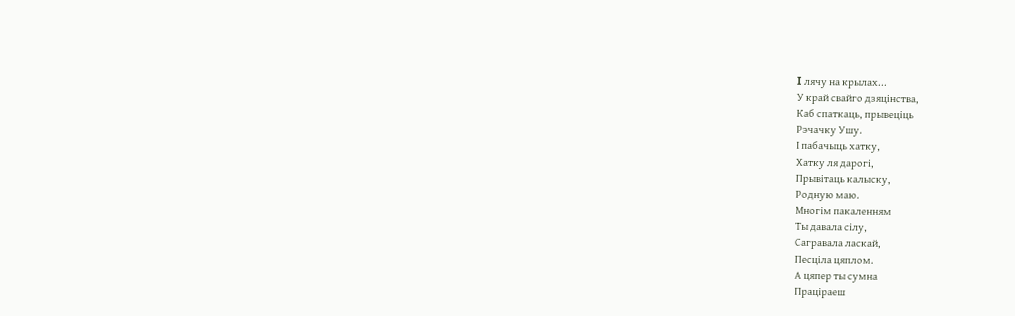I лячу на крылах...
У край свайго дзяцінства,
Каб спаткаць, прывеціць
Рэчачку Ушу.
І пабачыць хатку,
Хатку ля дарогі,
Прывітаць калыску,
Родную маю.
Многім пакаленням
Ты давала сілу,
Сагравала ласкай,
Песціла цяплом.
А цяпер ты сумна
Праціраеш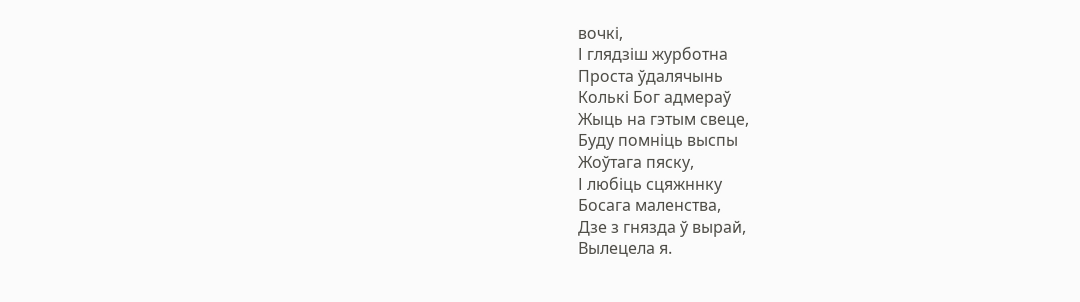вочкі,
І глядзіш журботна
Проста ўдалячынь
Колькі Бог адмераў
Жыць на гэтым свеце,
Буду помніць выспы
Жоўтага пяску,
І любіць сцяжннку
Босага маленства,
Дзе з гнязда ў вырай,
Вылецела я.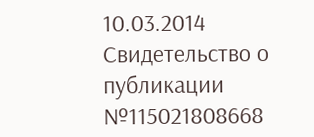10.03.2014
Свидетельство о публикации №115021808668